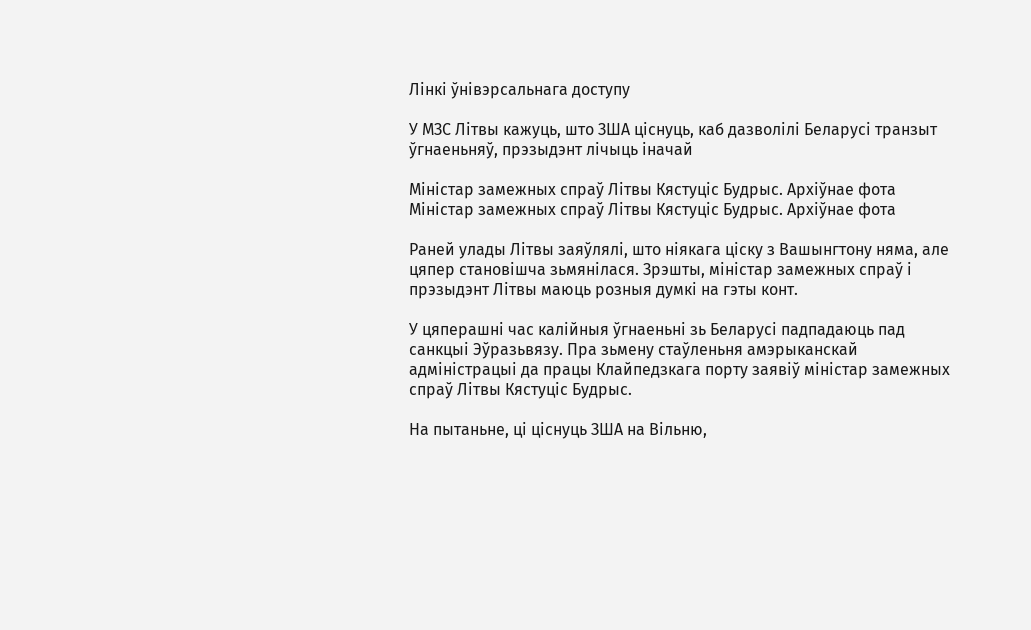Лінкі ўнівэрсальнага доступу

У МЗС Літвы кажуць, што ЗША ціснуць, каб дазволілі Беларусі транзыт ўгнаеньняў, прэзыдэнт лічыць іначай

Міністар замежных спраў Літвы Кястуціс Будрыс. Архіўнае фота
Міністар замежных спраў Літвы Кястуціс Будрыс. Архіўнае фота

Раней улады Літвы заяўлялі, што ніякага ціску з Вашынгтону няма, але цяпер становішча зьмянілася. Зрэшты, міністар замежных спраў і прэзыдэнт Літвы маюць розныя думкі на гэты конт.

У цяперашні час калійныя ўгнаеньні зь Беларусі падпадаюць пад санкцыі Эўразьвязу. Пра зьмену стаўленьня амэрыканскай адміністрацыі да працы Клайпедзкага порту заявіў міністар замежных спраў Літвы Кястуціс Будрыс.

На пытаньне, ці ціснуць ЗША на Вільню,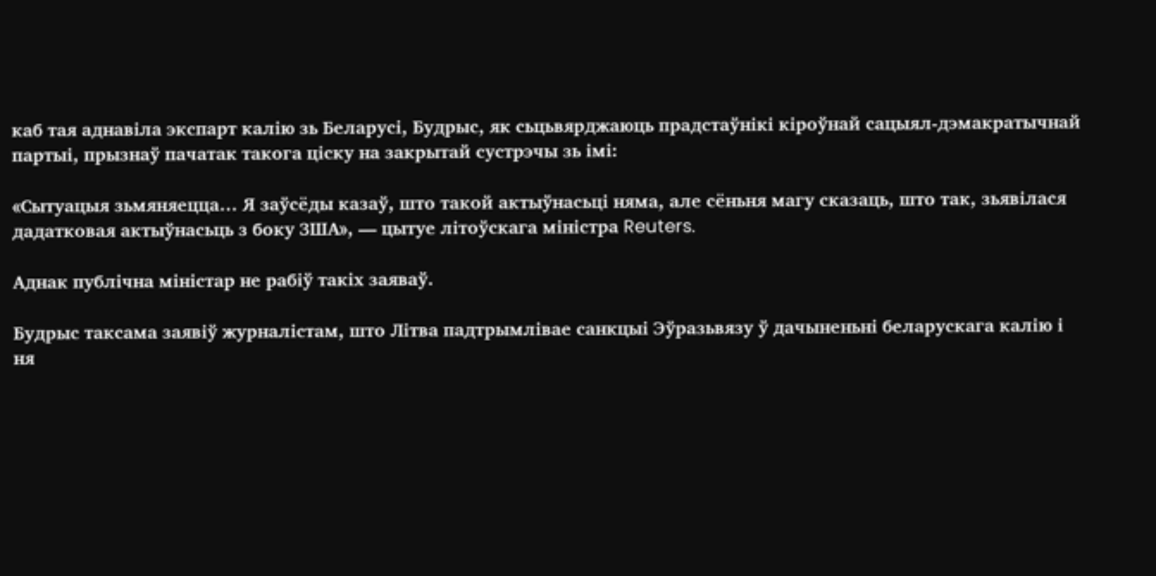каб тая аднавіла экспарт калію зь Беларусі, Будрыс, як сьцьвярджаюць прадстаўнікі кіроўнай сацыял-дэмакратычнай партыі, прызнаў пачатак такога ціску на закрытай сустрэчы зь імі:

«Сытуацыя зьмяняецца… Я заўсёды казаў, што такой актыўнасьці няма, але сёньня магу сказаць, што так, зьявілася дадатковая актыўнасьць з боку ЗША», — цытуе літоўскага міністра Reuters.

Аднак публічна міністар не рабіў такіх заяваў.

Будрыс таксама заявіў журналістам, што Літва падтрымлівае санкцыі Эўразьвязу ў дачыненьні беларускага калію і ня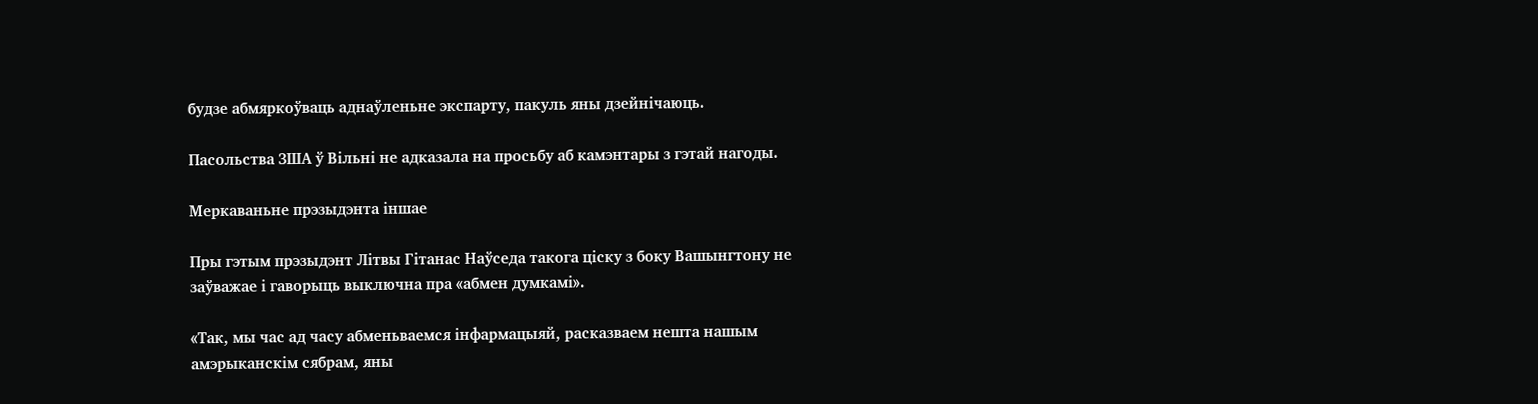будзе абмяркоўваць аднаўленьне экспарту, пакуль яны дзейнічаюць.

Пасольства ЗША ў Вільні не адказала на просьбу аб камэнтары з гэтай нагоды.

Меркаваньне прэзыдэнта іншае

Пры гэтым прэзыдэнт Літвы Гітанас Наўседа такога ціску з боку Вашынгтону не заўважае і гаворыць выключна пра «абмен думкамі».

«Так, мы час ад часу абменьваемся інфармацыяй, расказваем нешта нашым амэрыканскім сябрам, яны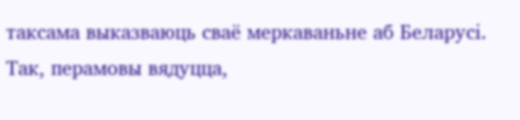таксама выказваюць сваё меркаваньне аб Беларусі. Так, перамовы вядуцца,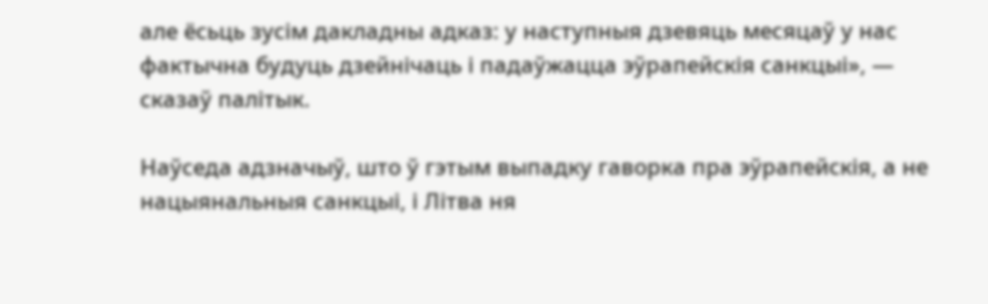але ёсьць зусім дакладны адказ: у наступныя дзевяць месяцаў у нас фактычна будуць дзейнічаць і падаўжацца эўрапейскія санкцыі», — сказаў палітык.

Наўседа адзначыў, што ў гэтым выпадку гаворка пра эўрапейскія, а не нацыянальныя санкцыі, і Літва ня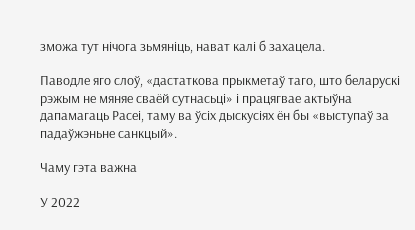зможа тут нічога зьмяніць, нават калі б захацела.

Паводле яго слоў, «дастаткова прыкметаў таго, што беларускі рэжым не мяняе сваёй сутнасьці» і працягвае актыўна дапамагаць Расеі, таму ва ўсіх дыскусіях ён бы «выступаў за падаўжэньне санкцый».

Чаму гэта важна

У 2022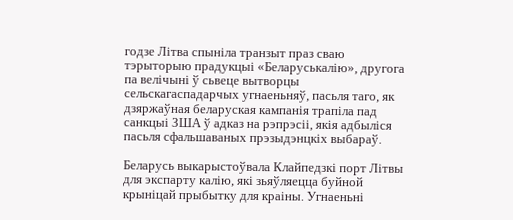годзе Літва спыніла транзыт праз сваю тэрыторыю прадукцыі «Беларуськалію», другога па велічыні ў сьвеце вытворцы сельскагаспадарчых угнаеньняў, пасьля таго, як дзяржаўная беларуская кампанія трапіла пад санкцыі ЗША ў адказ на рэпрэсіі, якія адбыліся пасьля сфальшаваных прэзыдэнцкіх выбараў.

Беларусь выкарыстоўвала Клайпедзкі порт Літвы для экспарту калію, які зьяўляецца буйной крыніцай прыбытку для краіны. Угнаеньні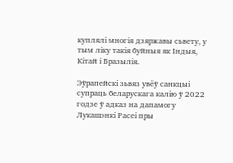куплялі многія дзяржавы сьвету, у тым ліку такія буйныя як Індыя, Кітай і Бразылія.

Эўрапейскі зьвяз увёў санкцыі супраць беларускага калію ў 2022 годзе ў адказ на дапамогу Лукашэнкі Расеі пры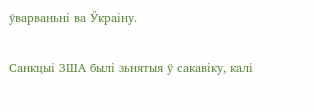ўварваньні ва Ўкраіну.

Санкцыі ЗША былі зьнятыя ў сакавіку, калі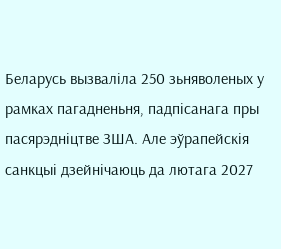Беларусь вызваліла 250 зьняволеных у рамках пагадненьня, падпісанага пры пасярэдніцтве ЗША. Але эўрапейскія санкцыі дзейнічаюць да лютага 2027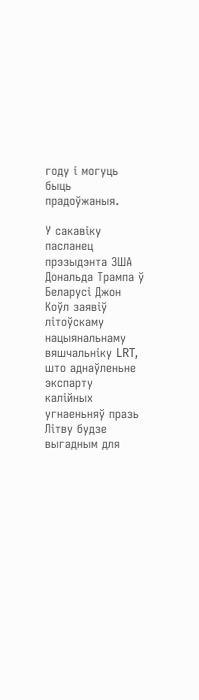году і могуць быць прадоўжаныя.

У сакавіку пасланец прэзыдэнта ЗША Дональда Трампа ў Беларусі Джон Коўл заявіў літоўскаму нацыянальнаму вяшчальніку LRT, што аднаўленьне экспарту калійных угнаеньняў празь Літву будзе выгадным для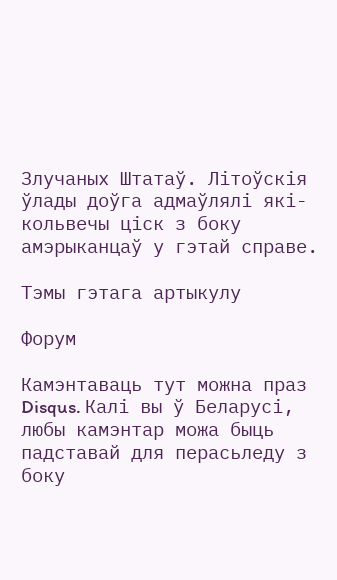Злучаных Штатаў. Літоўскія ўлады доўга адмаўлялі які-кольвечы ціск з боку амэрыканцаў у гэтай справе.

Тэмы гэтага артыкулу

Форум

Камэнтаваць тут можна праз Disqus. Калі вы ў Беларусі, любы камэнтар можа быць падставай для перасьледу з боку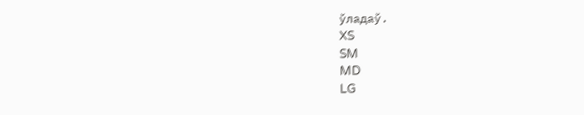ўладаў.
XS
SM
MD
LG